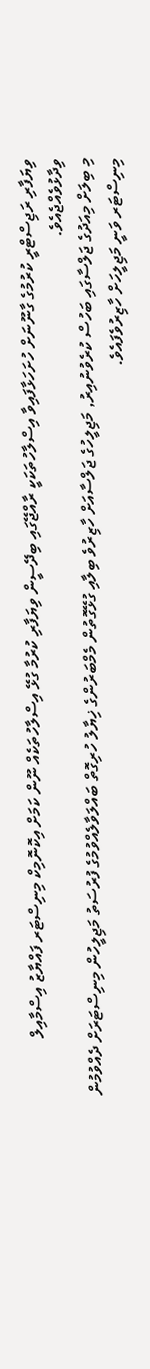ވިޔަފާރި ރަޖިސްޓްރީ ކުރުމުގެ ގާނޫނަށް ހުށަހަޅާފައިވާ އިސްލާހުތަކަކީ ރާއްޖޭގައި ބިދޭސީން ވިޔަފާރި ކުރުމާ ގުޅޭ އިސްލާހުތަކެއް ނޫން ކަމަށް އިކޮނޮމިކް މިނިސްޓަރ ފައްޔާޒު އިސްމާއިލް ވިދާޅުވެއްޖެއެވެ.
މި ބިލަށް މިއަދުގެ ޖަލްސާގައި ބަހުސް ކުރެވުނުއިރު, މަޖިލީހުގެ ޖަލްސާއަށް ހާޒިރުވެ ބިލާއި ގުޅޭގޮތުން މެމްބަރުންގެ ޚިޔާލު ހުރިގޮތް ބައްލަވާލެއްވުމުގެ ފުރުސަތު މަޖިލީހުން މިނިސްޓަރަށް ދެއްވުމުން މިނިސްޓަރ ވަނީ މަޖިލީހަށް ހާޒިރުވެފައެވެ.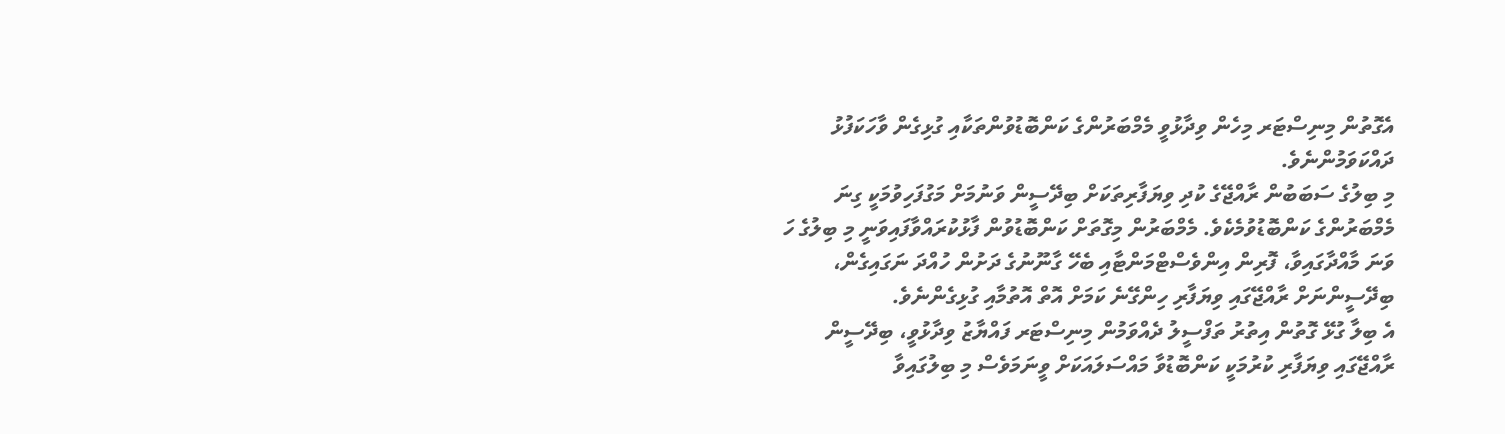އެގޮތުން މިނިސްޓަރ މިހެން ވިދާޅުވީ މެމްބަރުންގެ ކަންބޮޑުވުންތަކާއި ގުޅިގެން ވާހަކަފުޅު ދައްކަވަމުންނެވެ.
މި ބިލުގެ ސަބަބުން ރާއްޖޭގެ ކުދި ވިޔަފާރިތަކަށް ބިދޭސީން ވަނުމަށް މަގުފަހިވުމަކީ ގިނަ މެމްބަރުންގެ ކަންބޮޑުވުމެކެވެ. މެމްބަރުން މިގޮތަށް ކަންބޮޑުވުން ފާޅުކުރައްވާފައިވަނީ މި ބިލުގެ ހަ ވަނަ މާއްދާގައިވާ، ފޮރިން އިންވެސްޓްމަންޓާއި ބެހޭ ގާނޫނުގެ ދަށުން ހުއްދަ ނަގައިގެން، ބިދޭސީންނަށް ރާއްޖޭގައި ވިޔަފާރި ހިންގޭނެ ކަމަށް އޮތް އޮތުމާއި ގުޅިގެންނެވެ.
އެ ބިލާ ގުޅޭ ގޮތުން އިތުރު ތަފްސީލު ދެއްވަމުން މިނިސްޓަރ ފައްޔާޒު ވިދާޅުވީ، ބިދޭސީން ރާއްޖޭގައި ވިޔަފާރި ކުރުމަކީ ކަންބޮޑުވާ މައްސަލައަކަށް ވީނަމަވެސް މި ބިލުގައިވާ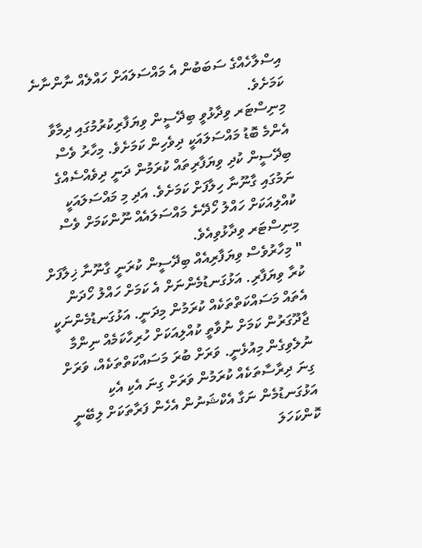އިސްލާހެއްގެ ސަބަބުން އެ މައްސަލައަށް ހައްލެއް ނާންނާނެ ކަމަށެވެ.
މިނިސްޓަރ ވިދާޅުވީ ބިދޭސީން ވިޔަފާރިކުރުމުގައި ދިމާވާ އެންމެ ބޮޑު މައްސަލައަކީ ދިވެހިން ކަމަށެވެ. މިހާރު ވެސް ބިދޭސީން ކުދި ވިޔަފާރިތައް ކުރަމުން ދަނީ ދިވެއްސެއްގެ ނަމުގައި ގާނޫނާ ހިލާފަށް ކަމަށެވެ. އަދި މި މައްސަލައަކީ ކުއްލިއަކަށް ހައްލު ހޯދޭނެ މައްސަލައެއް ނޫންކަމަށް ވެސް މިނިސްޓަރ ވިދާޅުވިއެވެ.
" މިހާރުވެސް ވިޔަފާރިއެއް ބިދޭސީން ކުރަނީ ގާނޫނާ ޚިލާފަށް ކުރާ ވިޔަފާރި. އަޅުގަނޑުމެންނަށް އެ ކަމަށް ހައްލު ހޯދަން އެތައް މަސައްކަތްތަކެއް ކުރަމުން މިދަނީ. އަޅުގަނޑުމެންނަކީ ޖާދޫގަރުން ކަމަށް ނުވާތީ ކުއްލިއަކަށް ހުރިހާކަމެއް ނިންމާ ނުލެވިގެން މިއުޅެނީ. ވަރަށް ބުރަ މަސައްކަތްތަކެއް، ވަރަށް ގިނަ ދިރާސާތަކެއް ކުރަމުން ވަރަށް ގިނަ އެކި އެކި އަޅުގަނޑުމެން ނަގާ އެކްޝަނުން އެހެން ފަރާތަކަށް ލިބޭނީ ކޮންކަހަލަ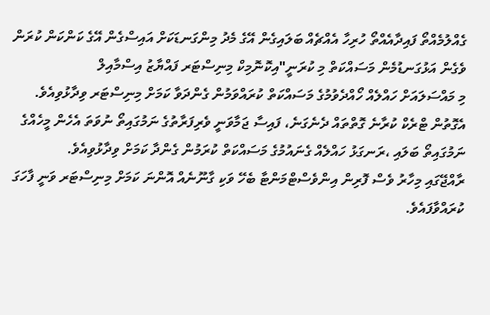ގެއްލުމެއްތޯ ފައިދާއެއްތޯ ހުރިހާ އެއްޗެއް ބަލައިގެން އޭގެ މެދު މިންގަނޑަކަށް އައިސްގެން އޭގެ ކަންކަން ކުރަން ވެގެން އަޅުގަނޑުމެން މަސައްކަތް މި ކުރަނީ"އިކޮނޮމިކް މިނިސްޓަރ ފައްޔާޒު އިސްމާއިލް
މި މައްސަލައަށް ހައްލެއް ހޯއްދެވުމުގެ މަސައްކަތް ކުރައްވަމުން ގެންދަވާ ކަމަށް މިނިސްޓަރ ވިދާޅުވިއެވެ. އެގޮތުން ޓްރެކް ކުރާނެ ގޮތްތައް ދެނެގަނެ، ފައިސާ ޖަމާވަނީ ވެރިފަރާތުގެ ނަމުގައިތޯ ނުވަތަ އެހެން މީހެއްގެ ނަމުގައިތޯ ބަލައި ،ރަނގަޅު ހައްލެއް ގެނައުމުގެ މަސައްކަތް ކުރަމުން ގެންދާ ކަމަށް ވިދާޅުވިއެވެ.
ރާއްޖޭގައި މިހާރު ވެސް ފޮރިން އިންވެސްޓްމަންޓާ ބެހޭ ވަކި ގާނޫނެއް އޮންނަ ކަމަށް މިނިސްޓަރ ވަނީ ފާހަގަ ކުރައްވާފައެވެ.